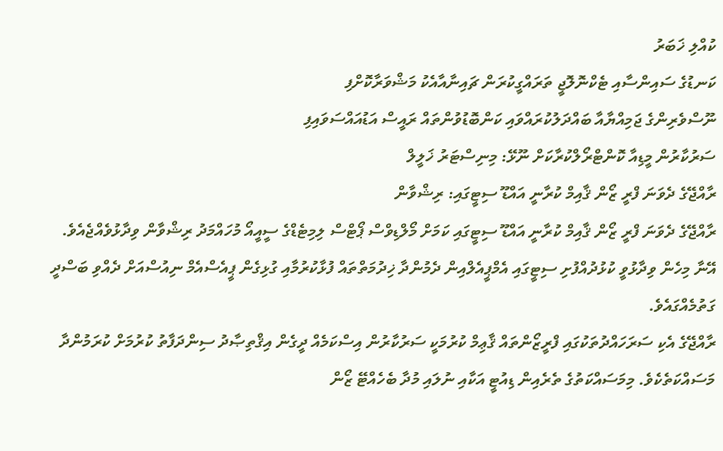ކުއްލި ޚަބަރު
ކަނޑުގެ ސައިންސާއި ޓެކްނޮލޮޖީ ތަރައްގީކުރަން ޗައިނާއާއެކު މަޝްވަރާކޮށްފި
ނޫސްވެރިންގެ ޖަމިއްޔާއާ ބައްދަލުކުރައްވައި ކަންބޮޑުވުންތައް ރައީސް އަޑުއައްސަވައިފި
ސަރުކާރުން މީޑިއާ ކޮންޓްރޯލްކުރާކަށް ނޫޅޭ: މިނިސްޓަރު ޚަލީލް
ރާއްޖޭގެ ދެވަނަ ފްރީ ޒޯން ޤާއިމް ކުރާނީ އައްޑޫ ސިޓީގައި: ރިޝްވާން
ރާއްޖޭގެ ދެވަނަ ފްރީ ޒޯން ޤާއިމް ކުރާނީ އައްޑޫ ސިޓީގައި ކަމަށް މޯލްޑިވްސް ޕޯޓްސް ލިމިޓެޑްގެ ސީއީއޯ މުހައްމަދު ރިޝްވާން ވިދާޅުވެއްޖެއެވެ.
އޭނާ މިހެން ވިދާޅުވީ ކުޅުދުއްފުށި ސިޓީގައި އެމްޕީއެލްއިން ދެމުންދާ ޚިދުމަތްތައް ފުޅާކުރުމާއި ގުޅިގެން ޕީއެސްއެމް ނިއުސްއަށް ދެއްވި ބަސްދީ ގަތުމެއްގައެވެ.
ރާއްޖޭގެ އެކި ސަރަހައްދުތަކުގައި ފްރީޒޯންތައް ޤާޢިމް ކުރުމަކީ ސަރުކާރުން އިސްކަމެއް ދީގެން އިޤްތިޞާދު ސިންދަފާތު ކުރުމަށް ކުރަމުންދާ މަސައްކަތެކެވެ. މިމަސައްކަތުގެ ތެރެއިން ޑިއުޓީ އަކާއި ނުލައި މުދާ ބެހެއްޓޭ ޒޯން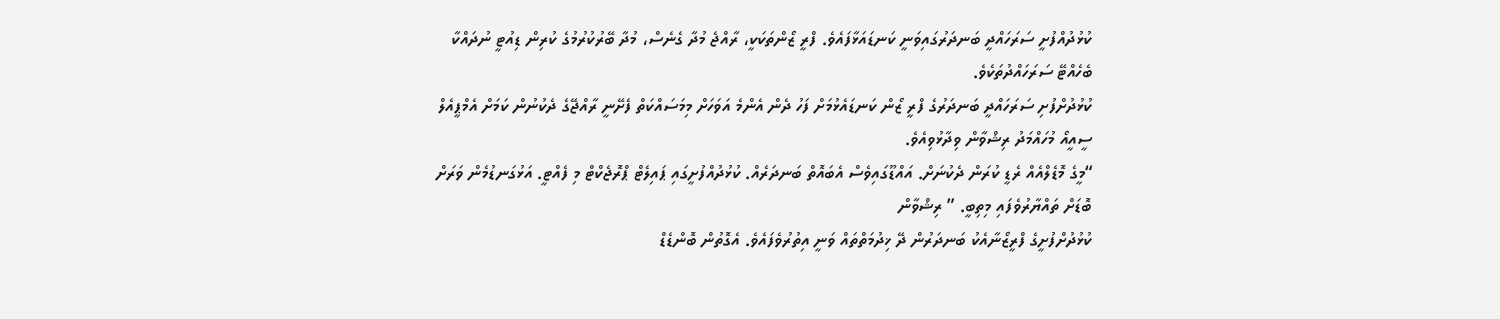ކުޅުދުއްފުށީ ސަރަހައްދީ ބަނދަރުގައިވަނީ ކަނޑައަޅާފައެވެ. ފްރީ ޒޯންތަކަކީ، ރާއްޖެ މުދާ ގެނެސް، މުދާ ބޭރުކުރުމުގެ ކުރިން ޑިއުޓީ ނުދައްކާ ބެހެއްޓޭ ސަރަހައްދުތަކެވެ.
ކުޅުދުށްފުށި ސަރަހައްދީ ބަނދަރުގެ ފްރީ ޒޯން ކަނޑައެޅުމަށް ފަހު ދެން އެންމެ އަވަހަށް މިމަސައްކަތް ފެށޭނީ ރާއްޖޭގެ ދެކުނުން ކަމަށް އެމްޕީއެލް ސީއީއޯ މުހައްމަދު ރިޝްވާން ވިދާޅުވިއެވެ.
“މީގެ މޮޑެލްއެއް ރެޑީ ކުރަން ދެކުނަށް. އައްޑޫގައިވެސް އެބައޮތް ބަނދަރެއް. ކުޅުދުއްފުށީގައި ޕައިލެޓް ޕްރޮޖެކްޓް މި ފެއްޓީ. އަޅުގަނޑުމެން ވަރަށް ބޮޑަށް ތައްޔާރުވެފައި މިތިބީ. ” ރިޝްވާން
ކުޅުދުށްފުށީގެ ފްރީޒޯނާއެކު ބަނދަރުން ދޭ ޚިދުމަތްތައް ވަނީ އިތުރުވެފައެވެ. އެގޮތުން ބޮންޑެޑް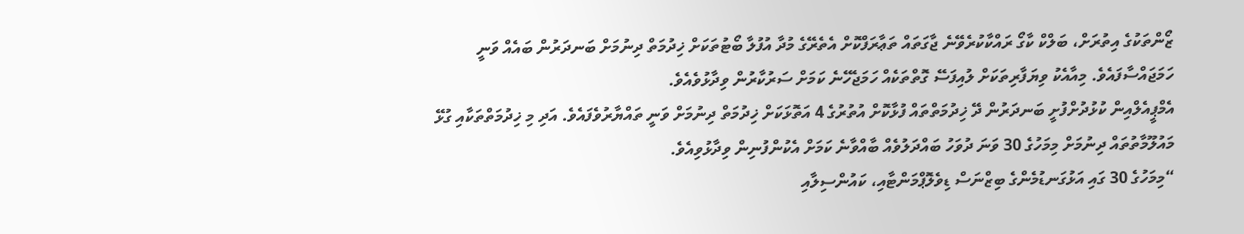ޒޯންތަކުގެ އިތުރަށް، ބަލްކް ކާގޯ ރައްކާކުރެވޭނެ ޖާގަތައް ތަޢާރަފްކޮށް އެތެރޭގެ މުދާ އުފުލާ ބޯޓުތަކަށް ޚިދުމަތް ދިނުމަށް ބަނދަރުން ބައެއް ވަނީ ހަމަޖައްސާފައެވެ. މިއާއެކު ވިޔަފާރިތަކަށް ލުއިފަސޭ ގޮތްތަކެއް ހަމަޖެހޭނެ ކަމަށް ސަރުކާރުން ވިދާޅުވެއެވެ.
އެމްޕީއެލްއިން ކުޅުދުށްފުށީ ބަނދަރުން ދޭ ޚިދުމަތްތައް ފުޅާކޮށް އުތުރުގެ 4 އަތޮޅަކަށް ޚިދުމަތް ދިނުމަށް ވަނީ ތައްޔާރުވެފައެވެ. އަދި މި ޚިދުމަތްތަކާއި ގުޅޭ މައުލޫމާތުތައް ދިނުމަށް މިމަހުގެ 30 ވަނަ ދުވަހު ބައްދަލުވެއް ބާއްވާނެ ކަމަށް އެކުންފުނިން ވިދާޅުވިއެވެ.
“މިމަހުގެ 30 ގައި އަޅުގަނޑުމެންގެ ބިޒްނަސް ޑިވެލޮޕްމަންޓާއި، ކައުންސިލާއި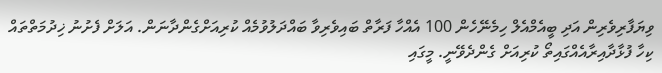ވިޔަފާރިވެރިން އަދި ބީއެމްއެލް ހިމެނޭހެން 100 އެއްހާ ފަރާތް ބައިވެރިވާ ބައްދަލުވުމެއް ކުރިއަށްގެންދާނަން. އަލަށް ފެށުނު ޚިދުމަތްތައް ކިހާ ފުޅާދާއިރާއެއްގައިތޯ ކުރިއަށް ގެންދެވޭނީ. މީގައި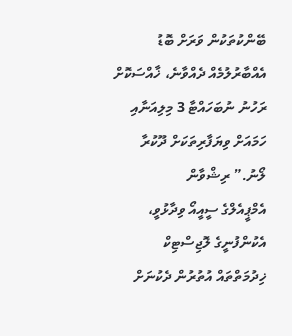ބޭންކުތަކުން ވަރަށް ބޮޑު އެއްބާރުލުމެއް ދެއްވާނެ، ޚާއްސަކޮށް ރަހުނު ނުބަހައްޓާ 3 މިލިއަނާއި ހަމައަށް ވިޔަފާރިތަކަށް ދޫކުރާ ލޯނު.” ރިޝްވާން
އެމްޕީއެލްގެ ސީއީއޯ ވިދާޅުވީ، އެކުންފުނީގެ ލޮޖިސްޓިކް ޚިދުމަތްތައް އުތުރުން ދެކުނަށް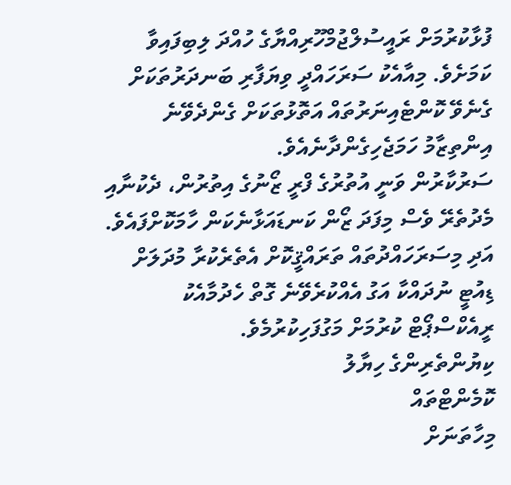ފުޅާކުރުމަށް ރައީސުލްޖުމްހޫރިއްޔާގެ ހުއްދަ ލިބިފައިވާ ކަމަށެވެ. މިއާއެކު ސަރަހައްދީ ވިޔަފާރި ބަނދަރުތަކަށް ގެނެވޭ ކޮންޓެއިނަރުތައް އަތޮޅުތަކަށް ގެންދެވޭނެ އިންތިޒާމު ހަމަޖެހިގެންދާނެއެވެ.
ސަރުކާރުން ވަނީ އުތުރުގެ ފްރީ ޒޯނުގެ އިތުރުން، ދެކުނާއި މެދުތެރޭ ވެސް މިފަދަ ޒޯން ކަނޑައަޅާނެކަން ހާމަކޮށްފައެވެ. އަދި މިސަރަހައްދުތައް ތަރައްޤީކޮށް އެތެރެކުރާ މުދަލަށް ޑިއުޓީ ނުދައްކާ އަގު އެއްކުރެވޭނެ ގޮތް ހެދުމާއެކު ރީއެކްސްޕޯޓް ކުރުމަށް މަގުފަހިކުރުމެވެ.
ކިޔުންތެރިންގެ ހިޔާލު
ކޮމެންޓްތައް
މިހާތަނަށް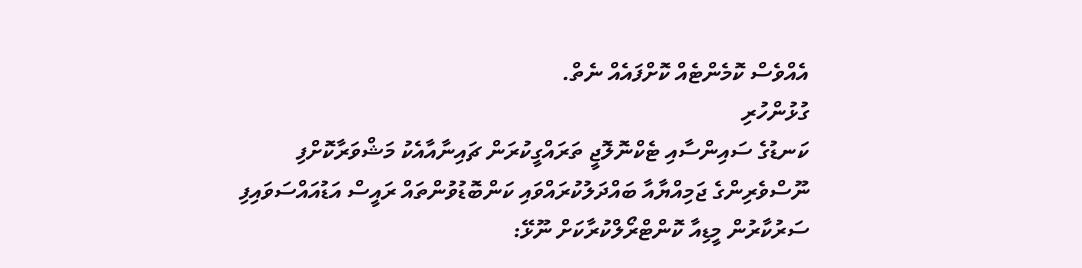އެއްވެސް ކޮމެންޓެއް ކޮށްފައެއް ނެތް.
ގުޅުންހުރި
ކަނޑުގެ ސައިންސާއި ޓެކްނޮލޮޖީ ތަރައްގީކުރަން ޗައިނާއާއެކު މަޝްވަރާކޮށްފި
ނޫސްވެރިންގެ ޖަމިއްޔާއާ ބައްދަލުކުރައްވައި ކަންބޮޑުވުންތައް ރައީސް އަޑުއައްސަވައިފި
ސަރުކާރުން މީޑިއާ ކޮންޓްރޯލްކުރާކަށް ނޫޅޭ: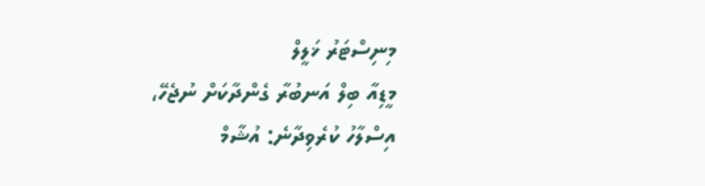މިނިސްޓަރު ޚަލީލް
މީޑިއާ ބިލް އަނބުރާ ގެންދާކަށް ނުޖެހޭ، އިސްލާހު ކުރެވިދާނެ: އުޝާމް